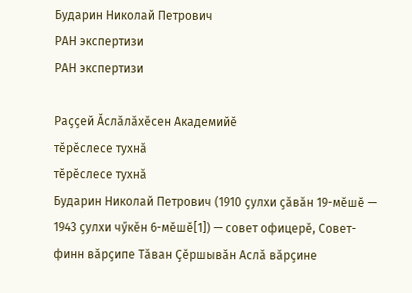Бударин Николай Петрович
РАН экспертизи
РАН экспертизи

Раҫҫей Ӑслӑлӑхӗсен Академийӗ
тӗрӗслесе тухнӑ
тӗрӗслесе тухнӑ
Бударин Николай Петрович (1910 ҫулхи ҫӑвӑн 19-мӗшӗ — 1943 ҫулхи чӳкӗн 6-мӗшӗ[1]) — совет офицерӗ, Совет-финн вӑрҫипе Тӑван Ҫӗршывӑн Аслӑ вӑрҫине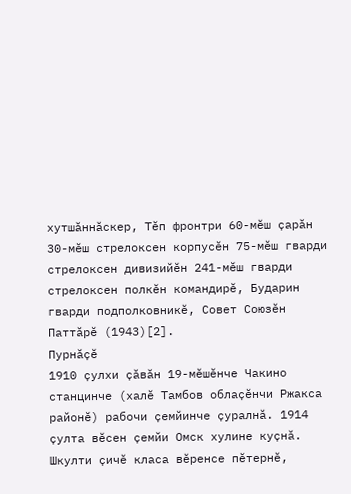хутшӑннӑскер, Тӗп фронтри 60-мӗш ҫарӑн 30-мӗш стрелоксен корпусӗн 75-мӗш гварди стрелоксен дивизийӗн 241-мӗш гварди стрелоксен полкӗн командирӗ, Бударин гварди подполковникӗ, Совет Союзӗн Паттӑрӗ (1943)[2].
Пурнӑҫӗ
1910 ҫулхи ҫӑвӑн 19-мӗшӗнче Чакино станцинче (халӗ Тамбов облаҫӗнчи Ржакса районӗ) рабочи ҫемйинче ҫуралнӑ. 1914 ҫулта вӗсен ҫемйи Омск хулине куҫнӑ. Шкулти ҫичӗ класа вӗренсе пӗтернӗ,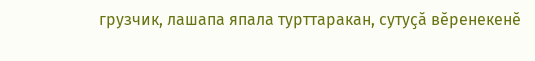грузчик, лашапа япала турттаракан, сутуҫӑ вӗренекенӗ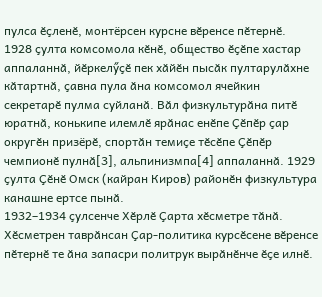пулса ӗҫленӗ, монтёрсен курсне вӗренсе пӗтернӗ.
1928 ҫулта комсомола кӗнӗ, общество ӗҫӗпе хастар аппаланнӑ, йӗркелӳҫӗ пек хӑйӗн пысӑк пултарулӑхне кӑтартнӑ, ҫавна пула ӑна комсомол ячейкин секретарӗ пулма суйланӑ. Вӑл физкультурӑна питӗ юратнӑ, конькипе илемлӗ ярӑнас енӗпе Ҫӗпӗр ҫар округӗн призёрӗ, спортӑн темиҫе тӗсӗпе Ҫӗпӗр чемпионӗ пулнӑ[3], альпинизмпа[4] аппаланнӑ. 1929 ҫулта Ҫӗнӗ Омск (кайран Киров) районӗн физкультура канашне ертсе пынӑ.
1932–1934 ҫулсенче Хӗрлӗ Ҫарта хӗсметре тӑнӑ. Хӗсметрен таврӑнсан Ҫар-политика курсӗсене вӗренсе пӗтернӗ те ӑна запасри политрук вырӑнӗнче ӗҫе илнӗ.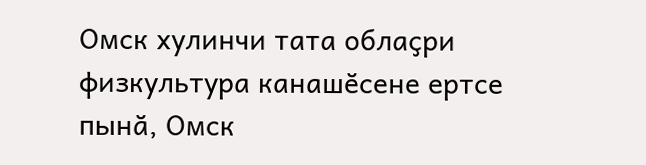Омск хулинчи тата облаҫри физкультура канашӗсене ертсе пынӑ, Омск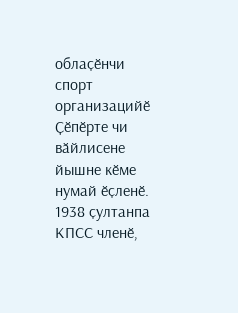облаҫӗнчи спорт организацийӗ Ҫӗпӗрте чи вӑйлисене йышне кӗме нумай ӗҫленӗ.
1938 ҫултанпа КПСС членӗ,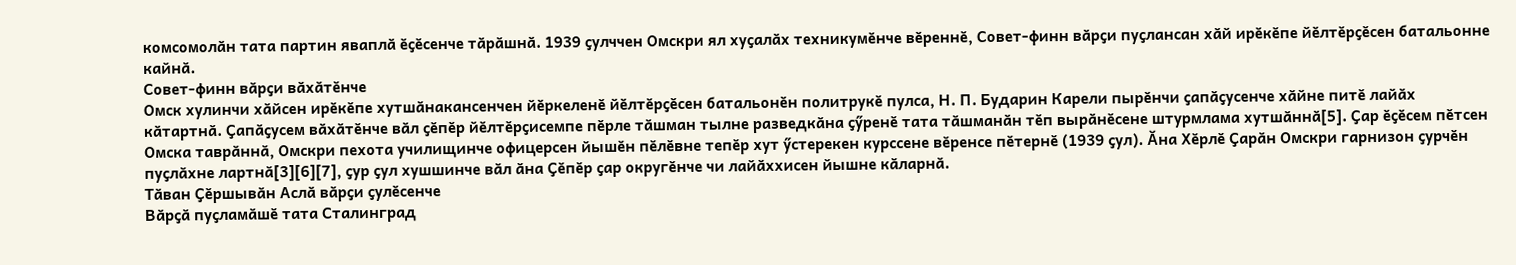комсомолӑн тата партин яваплӑ ӗҫӗсенче тӑрӑшнӑ. 1939 ҫулччен Омскри ял хуҫалӑх техникумӗнче вӗреннӗ, Совет-финн вӑрҫи пуҫлансан хӑй ирӗкӗпе йӗлтӗрҫӗсен батальонне кайнӑ.
Совет-финн вӑрҫи вӑхӑтӗнче
Омск хулинчи хӑйсен ирӗкӗпе хутшӑнакансенчен йӗркеленӗ йӗлтӗрҫӗсен батальонӗн политрукӗ пулса, Н. П. Бударин Карели пырӗнчи ҫапӑҫусенче хӑйне питӗ лайӑх кӑтартнӑ. Ҫапӑҫусем вӑхӑтӗнче вӑл ҫӗпӗр йӗлтӗрҫисемпе пӗрле тӑшман тылне разведкӑна ҫӳренӗ тата тӑшманӑн тӗп вырӑнӗсене штурмлама хутшӑннӑ[5]. Ҫар ӗҫӗсем пӗтсен Омска таврӑннӑ, Омскри пехота училищинче офицерсен йышӗн пӗлӗвне тепӗр хут ӳстерекен курссене вӗренсе пӗтернӗ (1939 ҫул). Ӑна Хӗрлӗ Ҫарӑн Омскри гарнизон ҫурчӗн пуҫлӑхне лартнӑ[3][6][7], ҫур ҫул хушшинче вӑл ӑна Ҫӗпӗр ҫар округӗнче чи лайӑххисен йышне кӑларнӑ.
Тӑван Ҫӗршывӑн Аслӑ вӑрҫи ҫулӗсенче
Вӑрҫӑ пуҫламӑшӗ тата Сталинград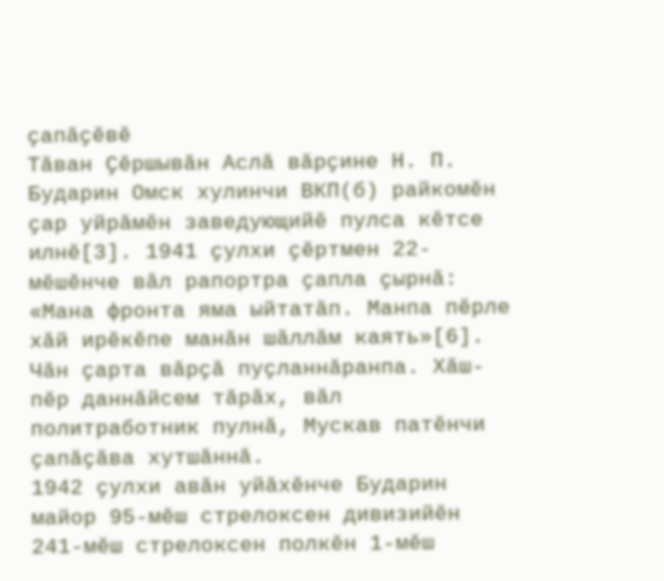ҫапӑҫӗвӗ
Тӑван Ҫӗршывӑн Аслӑ вӑрҫине Н. П. Бударин Омск хулинчи ВКП(б) райкомӗн ҫар уйрӑмӗн заведующийӗ пулса кӗтсе илнӗ[3]. 1941 ҫулхи ҫӗртмен 22-мӗшӗнче вӑл рапортра ҫапла ҫырнӑ: «Мана фронта яма ыйтатӑп. Манпа пӗрле хӑй ирӗкӗпе манӑн шӑллӑм каять»[6]. Чӑн ҫарта вӑрҫӑ пуҫланнӑранпа. Хӑш-пӗр даннӑйсем тӑрӑх, вӑл политработник пулнӑ, Мускав патӗнчи ҫапӑҫӑва хутшӑннӑ.
1942 ҫулхи авӑн уйӑхӗнче Бударин майор 95-мӗш стрелоксен дивизийӗн 241-мӗш стрелоксен полкӗн 1-мӗш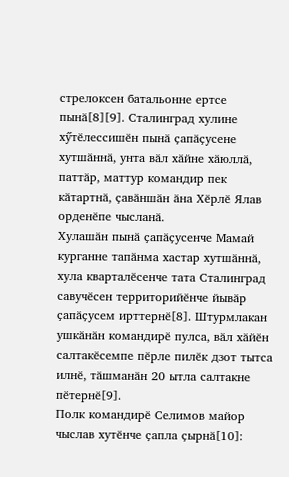стрелоксен батальонне ертсе пынӑ[8][9]. Сталинград хулине хӳтӗлессишӗн пынӑ ҫапӑҫусене хутшӑннӑ, унта вӑл хӑйне хӑюллӑ, паттӑр, маттур командир пек кӑтартнӑ, ҫавӑншӑн ӑна Хӗрлӗ Ялав орденӗпе чысланӑ.
Хулашӑн пынӑ ҫапӑҫусенче Мамай курганне тапӑнма хастар хутшӑннӑ, хула кварталӗсенче тата Сталинград савучӗсен территорийӗнче йывӑр ҫапӑҫусем ирттернӗ[8]. Штурмлакан ушкӑнӑн командирӗ пулса, вӑл хӑйӗн салтакӗсемпе пӗрле пилӗк дзот тытса илнӗ, тӑшманӑн 20 ытла салтакне пӗтернӗ[9].
Полк командирӗ Селимов майор чыслав хутӗнче ҫапла ҫырнӑ[10]: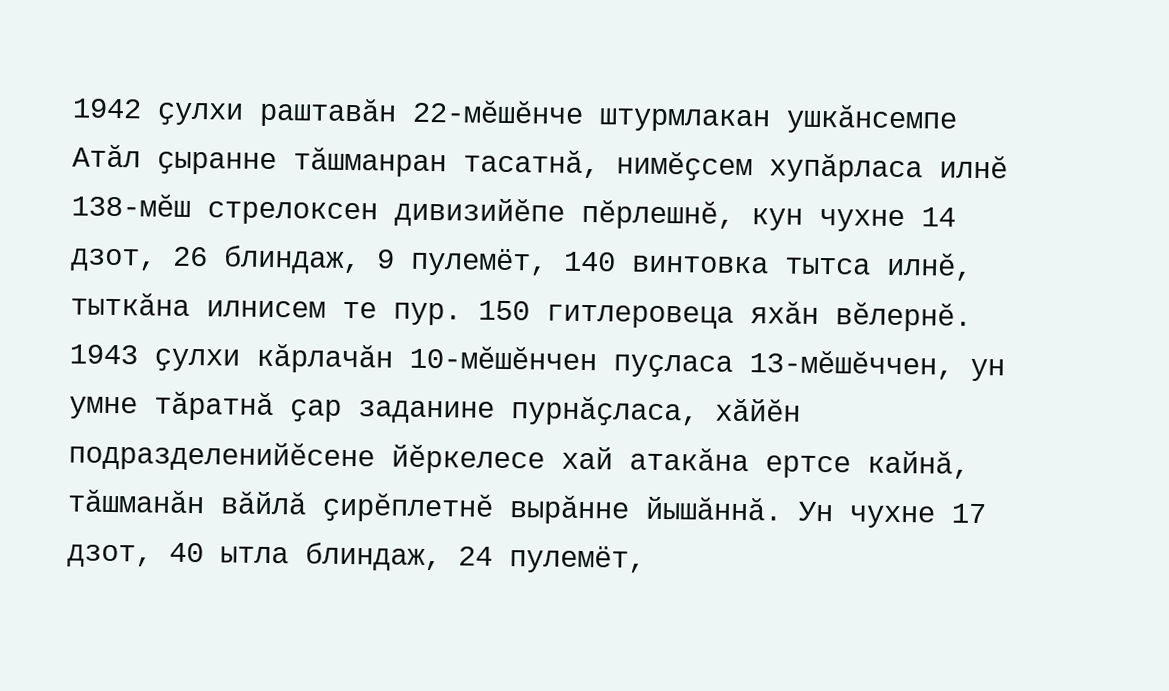1942 ҫулхи раштавӑн 22-мӗшӗнче штурмлакан ушкӑнсемпе Атӑл ҫыранне тӑшманран тасатнӑ, нимӗҫсем хупӑрласа илнӗ 138-мӗш стрелоксен дивизийӗпе пӗрлешнӗ, кун чухне 14 дзот, 26 блиндаж, 9 пулемёт, 140 винтовка тытса илнӗ, тыткӑна илнисем те пур. 150 гитлеровеца яхӑн вӗлернӗ. 1943 ҫулхи кӑрлачӑн 10-мӗшӗнчен пуҫласа 13-мӗшӗччен, ун умне тӑратнӑ ҫар заданине пурнӑҫласа, хӑйӗн подразделенийӗсене йӗркелесе хай атакӑна ертсе кайнӑ, тӑшманӑн вӑйлӑ ҫирӗплетнӗ вырӑнне йышӑннӑ. Ун чухне 17 дзот, 40 ытла блиндаж, 24 пулемёт,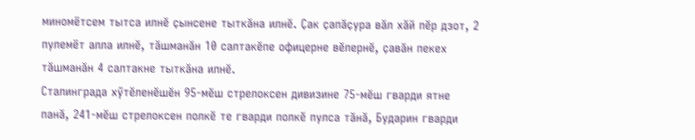миномётсем тытса илнӗ ҫынсене тыткӑна илнӗ. Ҫак ҫапӑҫура вӑл хӑй пӗр дзот, 2 пулемёт алла илнӗ, тӑшманӑн 10 салтакӗпе офицерне вӗлернӗ, ҫавӑн пекех тӑшманӑн 4 салтакне тыткӑна илнӗ.
Сталинграда хӳтӗленӗшӗн 95-мӗш стрелоксен дивизине 75-мӗш гварди ятне панӑ, 241-мӗш стрелоксен полкӗ те гварди полкӗ пулса тӑнӑ, Бударин гварди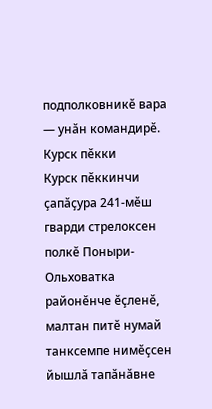подполковникӗ вара — унӑн командирӗ.
Курск пӗкки
Курск пӗккинчи ҫапӑҫура 241-мӗш гварди стрелоксен полкӗ Поныри-Ольховатка районӗнче ӗҫленӗ, малтан питӗ нумай танксемпе нимӗҫсен йышлӑ тапӑнӑвне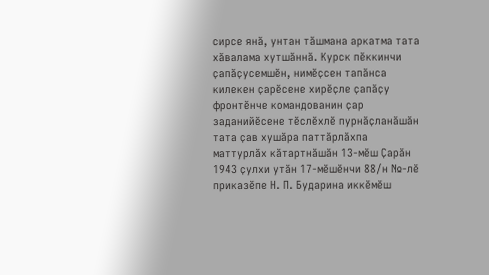сирсе янӑ, унтан тӑшмана аркатма тата хӑвалама хутшӑннӑ. Курск пӗккинчи ҫапӑҫусемшӗн, нимӗҫсен тапӑнса килекен ҫарӗсене хирӗҫле ҫапӑҫу фронтӗнче командованин ҫар заданийӗсене тӗслӗхлӗ пурнӑҫланӑшӑн тата ҫав хушӑра паттӑрлӑхпа маттурлӑх кӑтартнӑшӑн 13-мӗш Ҫарӑн 1943 ҫулхи утӑн 17-мӗшӗнчи 88/н №-лӗ приказӗпе Н. П. Бударина иккӗмӗш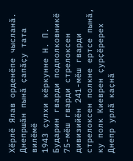Хӗрлӗ Ялав орденӗпе чысланӑ.
Днепршӑн пынӑ ҫапӑҫу тата вилӗмӗ
1943 ҫулхи кӗркунне Н. П. Бударин гварди подполковникӗ 75-мӗш гварди стрелоксен дивизийӗн 241-мӗш гварди стрелоксен полкне ертсе пынӑ, ку полк Киеврен ҫурҫӗререх Днепр урлӑ каҫнӑ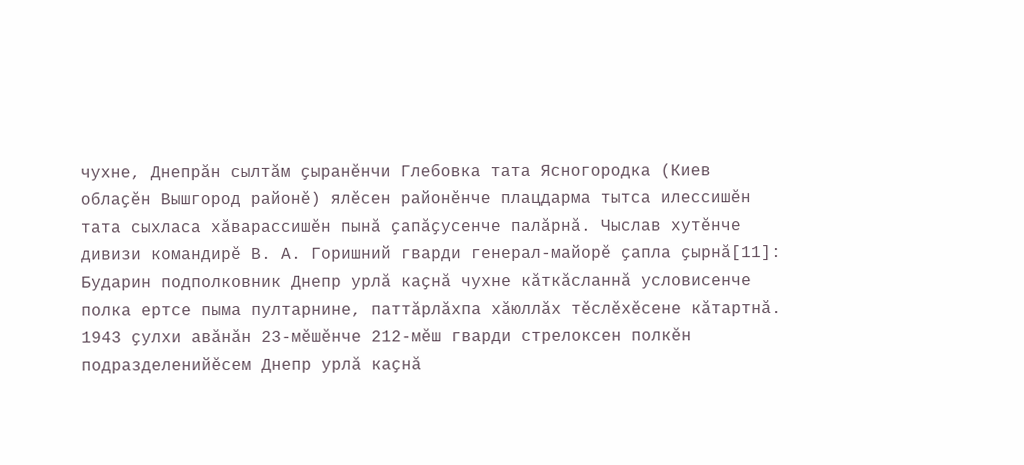чухне, Днепрӑн сылтӑм ҫыранӗнчи Глебовка тата Ясногородка (Киев облаҫӗн Вышгород районӗ) ялӗсен районӗнче плацдарма тытса илессишӗн тата сыхласа хӑварассишӗн пынӑ ҫапӑҫусенче палӑрнӑ. Чыслав хутӗнче дивизи командирӗ В. А. Горишний гварди генерал-майорӗ ҫапла ҫырнӑ[11]:
Бударин подполковник Днепр урлӑ каҫнӑ чухне кӑткӑсланнӑ условисенче полка ертсе пыма пултарнине, паттӑрлӑхпа хӑюллӑх тӗслӗхӗсене кӑтартнӑ.
1943 ҫулхи авӑнӑн 23-мӗшӗнче 212-мӗш гварди стрелоксен полкӗн подразделенийӗсем Днепр урлӑ каҫнӑ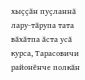хыҫҫӑн пуҫланнӑ лару-тӑрупа тата вӑхӑтпа ӑста усӑ курса, Тарасовичи районӗнче полкӑн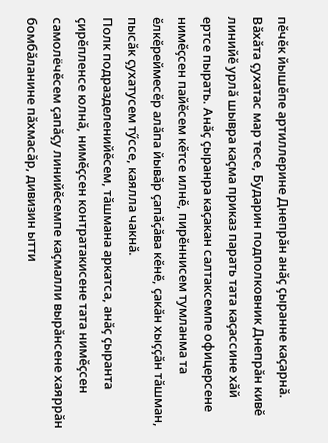пӗчӗк йышӗпе артиллерине Днепрӑн анӑҫ ҫыранне каҫарнӑ. Вӑхӑта ҫухатас мар тесе, Бударин подполковник Днепрӑн кивӗ линийӗ урлӑ шывра каҫма приказ парать тата каҫассине хӑй ертсе пырать. Анӑҫ ҫыранра каҫакан салтаксемпе офицерсене нимӗҫсен пайӗсем кӗтсе илнӗ, пирӗннисем тумланма та ӗлкӗреймесӗр алӑпа йывӑр ҫапӑҫӑва кӗнӗ, ҫакӑн хыҫҫӑн тӑшман, пысӑк ҫухатусем тӳссе, каялла чакнӑ.
Полк подразделенийӗсем, тӑшмана аркатса, анӑҫ ҫыранта ҫирӗпленсе юлнӑ, нимӗҫсен контратакисене тата нимӗҫсен самолёчӗсем ҫапӑҫу линийӗсемпе каҫмалли вырӑнсене хаяррӑн бомбӑланине пӑхмасӑр, дивизин ытти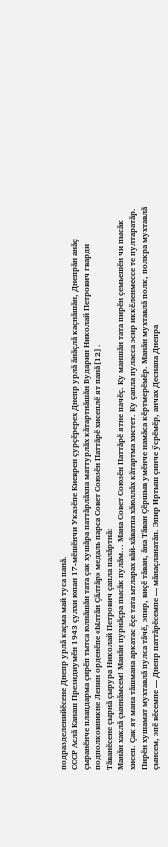подразделенийӗсене Днепр урлӑ каҫма май туса панӑ.
СССР Аслӑ Канаш Президиумӗн 1943 ҫулхи юпан 17-мӗшӗнчи Указӗпе Киеврен ҫурҫӗререх Днепр урлӑ ӑнӑҫлӑ каҫнӑшӑн, Днепрӑн анӑҫ ҫыранӗнче плацдарма ҫирӗп тытса юлнӑшӑн тата ҫак хушӑра паттӑрлӑхпа маттурлӑх кӑтартнӑшӑн Бударин Николай Петрович гварди подполковникне Ленин орденӗпе «Ылтӑн Ҫӑлтӑр» медаль парса Совет Союзӗн Паттӑрӗ хисеплӗ ят панӑ[12].
Тӑванӗсене ҫырнӑ ҫырура Николай Петрович ҫапла палӑртнӑ:
Манӑн хаклӑ ҫыннӑмсем! Манӑн пурнӑҫра пысӑк пулӑм... Мана Совет Союзӗн Паттӑрӗ ятне пачӗҫ. Ку маншӑн тата пирӗн ҫемьешӗн чи пысӑк хисеп. Ҫак ят мана тӑшмана аркатас ӗҫе тата ытларах вӑй-хӑватпа хӑюллӑх кӑтартма хистет. Ку ҫапла пуласса эсир иккӗленмессе те пултаратӑр. Пирӗн хушамат мухтавлӑ пулса тӑчӗ, эпир, виҫӗ тӑван, ӑна Тӑван Ҫӗршыв умӗнче намӑса кӗртмерӗмӗр. Манӑн мухтавлӑ полк, полкра мухтавлӑ ҫынсем, эпӗ вӗсемпе — Днепр паттӑрӗсемпе — мӑнаҫланатӑп. Эпир Иртыш ҫинче ӳсрӗмӗр, анчах Деснапа Днепра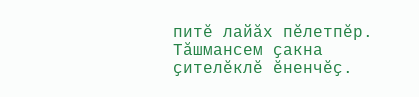питӗ лайӑх пӗлетпӗр. Тӑшмансем ҫакна ҫителӗклӗ ӗненчӗҫ.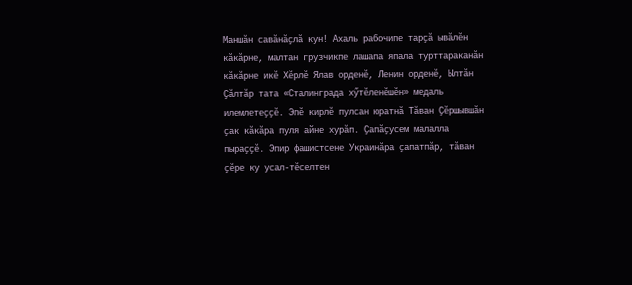Маншӑн савӑнӑҫлӑ кун! Ахаль рабочипе тарҫӑ ывӑлӗн кӑкӑрне, малтан грузчикпе лашапа япала турттараканӑн кӑкӑрне икӗ Хӗрлӗ Ялав орденӗ, Ленин орденӗ, Ылтӑн Ҫӑлтӑр тата «Сталинграда хӳтӗленӗшӗн» медаль илемлетеҫҫӗ. Эпӗ кирлӗ пулсан юратнӑ Тӑван Ҫӗршывшӑн ҫак кӑкӑра пуля айне хурӑп. Ҫапӑҫусем малалла пыраҫҫӗ. Эпир фашистсене Украинӑра ҫапатпӑр, тӑван ҫӗре ку усал-тӗселтен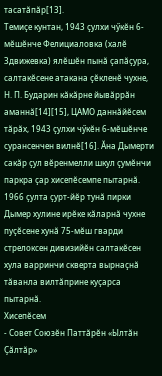тасатӑпӑр[13].
Темиҫе кунтан, 1943 ҫулхи чӳкӗн 6-мӗшӗнче Фелициаловка (халӗ Здвижевка) ялӗшӗн пынӑ ҫапӑҫура, салтакӗсене атакана ҫӗкленӗ чухне, Н. П. Бударин кӑкӑрне йывӑррӑн аманнӑ[14][15], ЦАМО даннӑйӗсем тӑрӑх, 1943 ҫулхи чӳкӗн 6-мӗшӗнче сурансенчен вилнӗ[16]. Ӑна Дымерти сакӑр ҫул вӗренмелли шкул ҫумӗнчи паркра ҫар хисепӗсемпе пытарнӑ. 1966 ҫулта ҫурт-йӗр тунӑ пирки Дымер хулине ирӗке кӑларнӑ чухне пуҫӗсене хунӑ 75-мӗш гварди стрелоксен дивизийӗн салтакӗсен хула варринчи скверта вырнаҫнӑ тӑванла вилтӑприне куҫарса пытарнӑ.
Хисепӗсем
- Совет Союзӗн Паттӑрӗн «Ылтӑн Ҫӑлтӑр»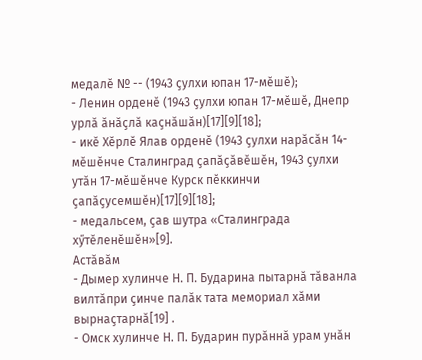медалӗ № -- (1943 ҫулхи юпан 17-мӗшӗ);
- Ленин орденӗ (1943 ҫулхи юпан 17-мӗшӗ, Днепр урлӑ ӑнӑҫлӑ каҫнӑшӑн)[17][9][18];
- икӗ Хӗрлӗ Ялав орденӗ (1943 ҫулхи нарӑсӑн 14-мӗшӗнче Сталинград ҫапӑҫӑвӗшӗн, 1943 ҫулхи утӑн 17-мӗшӗнче Курск пӗккинчи ҫапӑҫусемшӗн)[17][9][18];
- медальсем, ҫав шутра «Сталинграда хӳтӗленӗшӗн»[9].
Астӑвӑм
- Дымер хулинче Н. П. Бударина пытарнӑ тӑванла вилтӑпри ҫинче палӑк тата мемориал хӑми вырнаҫтарнӑ[19] .
- Омск хулинче Н. П. Бударин пурӑннӑ урам унӑн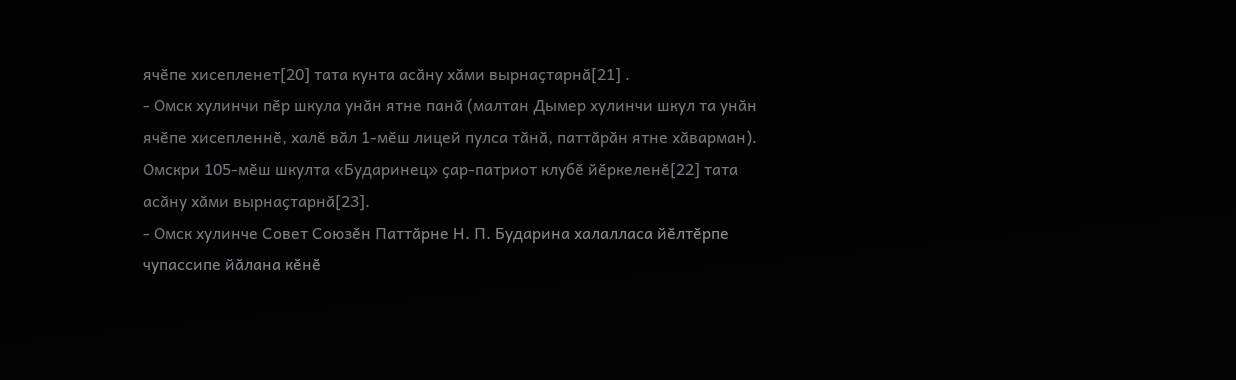ячӗпе хисепленет[20] тата кунта асӑну хӑми вырнаҫтарнӑ[21] .
- Омск хулинчи пӗр шкула унӑн ятне панӑ (малтан Дымер хулинчи шкул та унӑн ячӗпе хисепленнӗ, халӗ вӑл 1-мӗш лицей пулса тӑнӑ, паттӑрӑн ятне хӑварман). Омскри 105-мӗш шкулта «Бударинец» ҫар-патриот клубӗ йӗркеленӗ[22] тата асӑну хӑми вырнаҫтарнӑ[23].
- Омск хулинче Совет Союзӗн Паттӑрне Н. П. Бударина халалласа йӗлтӗрпе чупассипе йӑлана кӗнӗ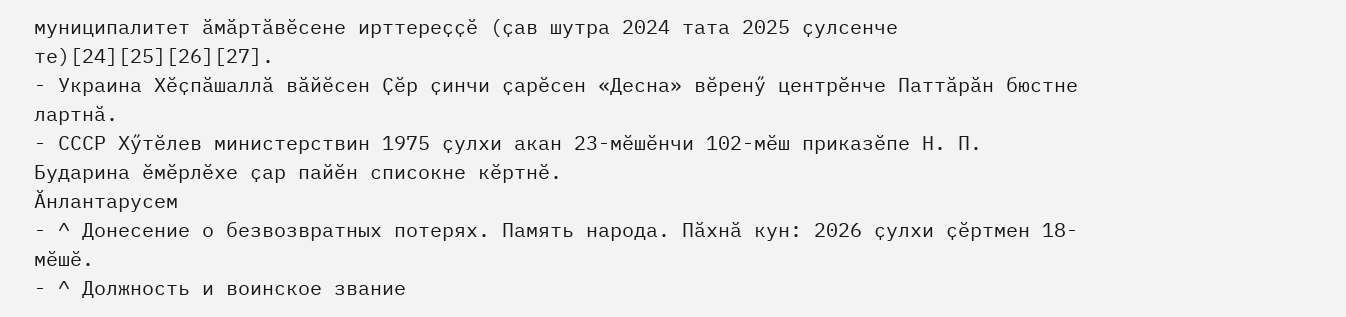муниципалитет ӑмӑртӑвӗсене ирттереҫҫӗ (ҫав шутра 2024 тата 2025 ҫулсенче те)[24][25][26][27].
- Украина Хӗҫпӑшаллӑ вӑйӗсен Ҫӗр ҫинчи ҫарӗсен «Десна» вӗренӳ центрӗнче Паттӑрӑн бюстне лартнӑ.
- СССР Хӳтӗлев министерствин 1975 ҫулхи акан 23-мӗшӗнчи 102-мӗш приказӗпе Н. П. Бударина ӗмӗрлӗхе ҫар пайӗн списокне кӗртнӗ.
Ӑнлантарусем
- ^ Донесение о безвозвратных потерях. Память народа. Пӑхнӑ кун: 2026 ҫулхи ҫӗртмен 18-мӗшӗ.
- ^ Должность и воинское звание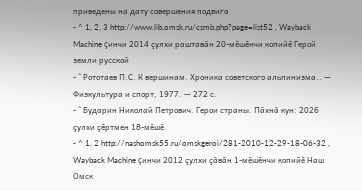приведены на дату совершения подвига
- ^ 1, 2, 3 http://www.lib.omsk.ru/csmb.php?page=list52 , Wayback Machine çинчи 2014 ҫулхи раштавӑн 20-мӗшӗнчи копийӗ Герой земли русской
- ^ Рототаев П.С. К вершинам. Хроника советского альпинизма.. — Физкультура и спорт, 1977. — 272 с.
- ^ Бударин Николай Петрович. Герои страны. Пӑхнӑ кун: 2026 ҫулхи ҫӗртмен 18-мӗшӗ.
- ^ 1, 2 http://nashomsk55.ru/omskgeroi/281-2010-12-29-18-06-32 , Wayback Machine çинчи 2012 ҫулхи ҫӑвӑн 1-мӗшӗнчи копийӗ Наш Омск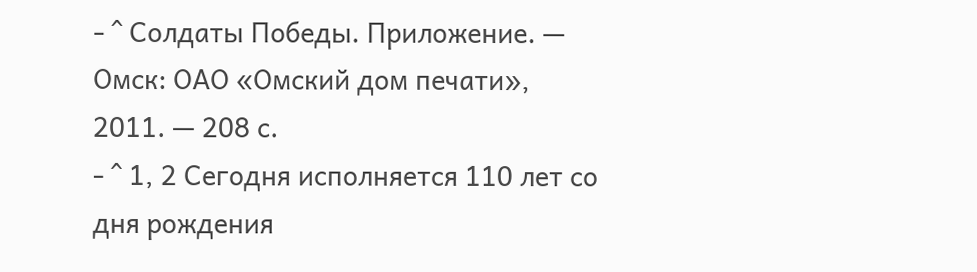- ^ Солдаты Победы. Приложение. — Омск: ОАО «Омский дом печати», 2011. — 208 с.
- ^ 1, 2 Сегодня исполняется 110 лет со дня рождения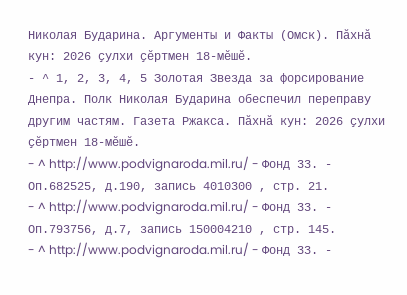Николая Бударина. Аргументы и Факты (Омск). Пӑхнӑ кун: 2026 ҫулхи ҫӗртмен 18-мӗшӗ.
- ^ 1, 2, 3, 4, 5 Золотая Звезда за форсирование Днепра. Полк Николая Бударина обеспечил переправу другим частям. Газета Ржакса. Пӑхнӑ кун: 2026 ҫулхи ҫӗртмен 18-мӗшӗ.
- ^ http://www.podvignaroda.mil.ru/ - Фонд 33. - Оп.682525, д.190, запись 4010300 , стр. 21.
- ^ http://www.podvignaroda.mil.ru/ - Фонд 33. - Оп.793756, д.7, запись 150004210 , стр. 145.
- ^ http://www.podvignaroda.mil.ru/ - Фонд 33. -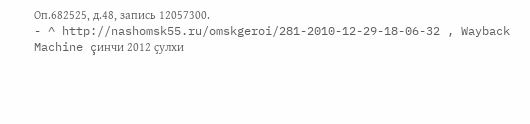Оп.682525, д.48, запись 12057300.
- ^ http://nashomsk55.ru/omskgeroi/281-2010-12-29-18-06-32 , Wayback Machine çинчи 2012 ҫулхи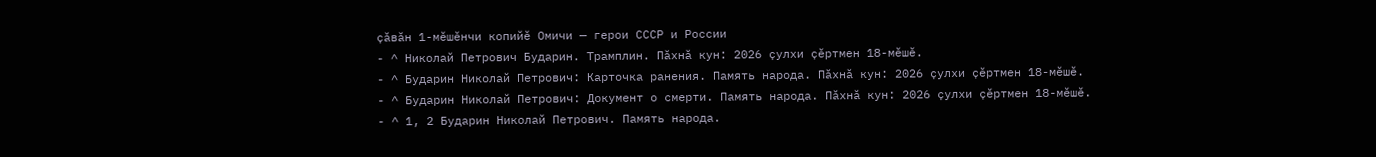ҫӑвӑн 1-мӗшӗнчи копийӗ Омичи — герои СССР и России
- ^ Николай Петрович Бударин. Трамплин. Пӑхнӑ кун: 2026 ҫулхи ҫӗртмен 18-мӗшӗ.
- ^ Бударин Николай Петрович: Карточка ранения. Память народа. Пӑхнӑ кун: 2026 ҫулхи ҫӗртмен 18-мӗшӗ.
- ^ Бударин Николай Петрович: Документ о смерти. Память народа. Пӑхнӑ кун: 2026 ҫулхи ҫӗртмен 18-мӗшӗ.
- ^ 1, 2 Бударин Николай Петрович. Память народа.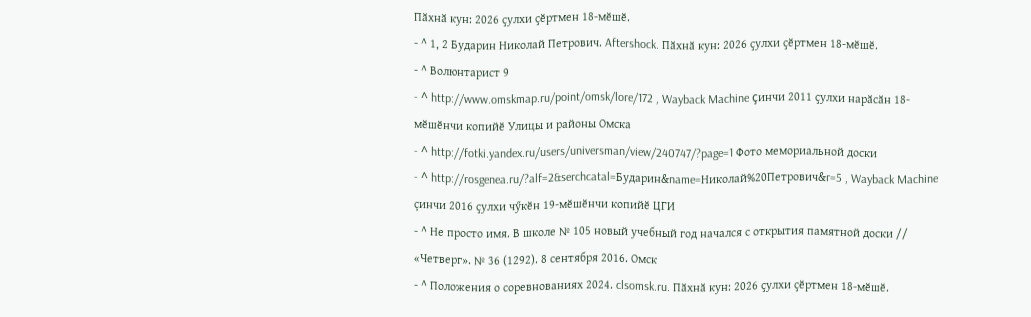Пӑхнӑ кун: 2026 ҫулхи ҫӗртмен 18-мӗшӗ.
- ^ 1, 2 Бударин Николай Петрович. Aftershock. Пӑхнӑ кун: 2026 ҫулхи ҫӗртмен 18-мӗшӗ.
- ^ Волюнтарист 9
- ^ http://www.omskmap.ru/point/omsk/lore/172 , Wayback Machine çинчи 2011 ҫулхи нарӑсӑн 18-мӗшӗнчи копийӗ Улицы и районы Омска
- ^ http://fotki.yandex.ru/users/universman/view/240747/?page=1 Фото мемориальной доски
- ^ http://rosgenea.ru/?alf=2&serchcatal=Бударин&name=Николай%20Петрович&r=5 , Wayback Machine çинчи 2016 ҫулхи чӳкӗн 19-мӗшӗнчи копийӗ ЦГИ
- ^ Не просто имя. В школе № 105 новый учебный год начался с открытия памятной доски // «Четверг». № 36 (1292). 8 сентября 2016. Омск
- ^ Положения о соревнованиях 2024. clsomsk.ru. Пӑхнӑ кун: 2026 ҫулхи ҫӗртмен 18-мӗшӗ.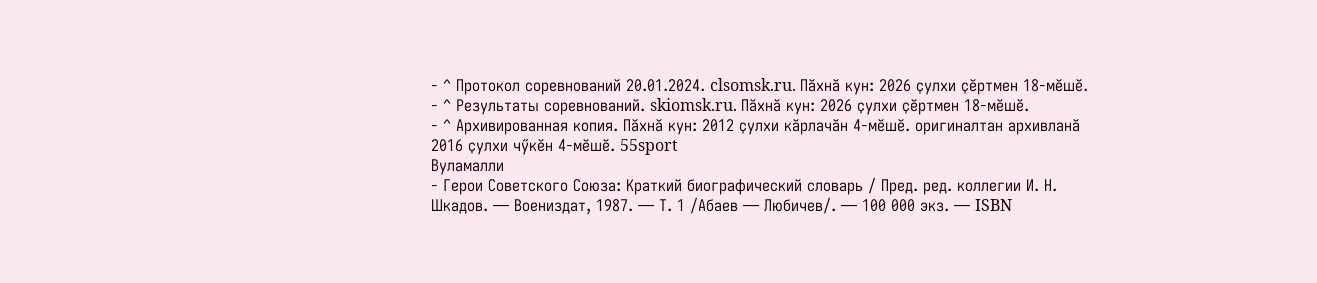- ^ Протокол соревнований 20.01.2024. clsomsk.ru. Пӑхнӑ кун: 2026 ҫулхи ҫӗртмен 18-мӗшӗ.
- ^ Результаты соревнований. skiomsk.ru. Пӑхнӑ кун: 2026 ҫулхи ҫӗртмен 18-мӗшӗ.
- ^ Архивированная копия. Пӑхнӑ кун: 2012 ҫулхи кӑрлачӑн 4-мӗшӗ. оригиналтан архивланӑ 2016 ҫулхи чӳкӗн 4-мӗшӗ. 55sport
Вуламалли
- Герои Советского Союза: Краткий биографический словарь / Пред. ред. коллегии И. Н. Шкадов. — Воениздат, 1987. — Т. 1 /Абаев — Любичев/. — 100 000 экз. — ISBN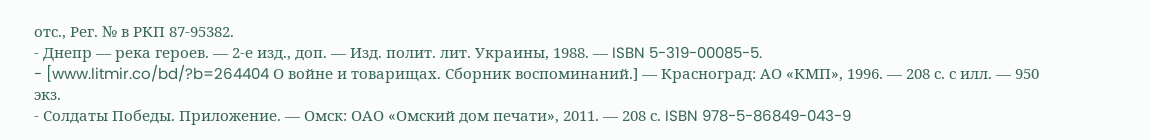отс., Рег. № в РКП 87-95382.
- Днепр — река героев. — 2-е изд., доп. — Изд. полит. лит. Украины, 1988. — ISBN 5-319-00085-5.
- [www.litmir.co/bd/?b=264404 О войне и товарищах. Сборник воспоминаний.] — Красноград: АО «КМП», 1996. — 208 с. с илл. — 950 экз.
- Солдаты Победы. Приложение. — Омск: ОАО «Омский дом печати», 2011. — 208 с. ISBN 978-5-86849-043-9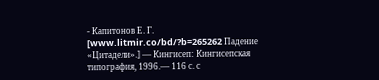- Капитонов Е. Г. [www.litmir.co/bd/?b=265262 Падение «Цитадели».] — Кингисеп: Кингисепская типография, 1996.— 116 с. с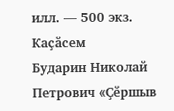илл. — 500 экз.
Каҫӑсем
Бударин Николай Петрович «Ҫӗршыв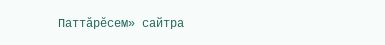Паттӑрӗсем» сайтра